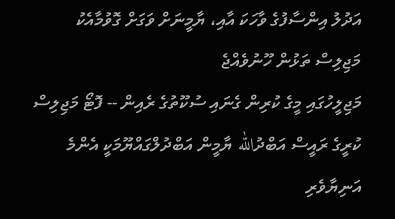އަދުލު އިންސާފުގެ ވާހަކަ އާއި، ޔާމީނަށް ވަގަށް ގޮވުމާއެކު މަޖިލިސް ތަޅުން ހޫނުވެއްޖެ
މަޖިލީހުގައި މީގެ ކުރިން ގެނައި ސުކޫތުގެ ރެއިން -- ފޮޓޯ މަޖިލިސް
ކުރީގެ ރައީސް އަބްދުالله ޔާމީން އަބްދުލްގައްޔޫމަކީ އެންމެ އަނިޔާވެރި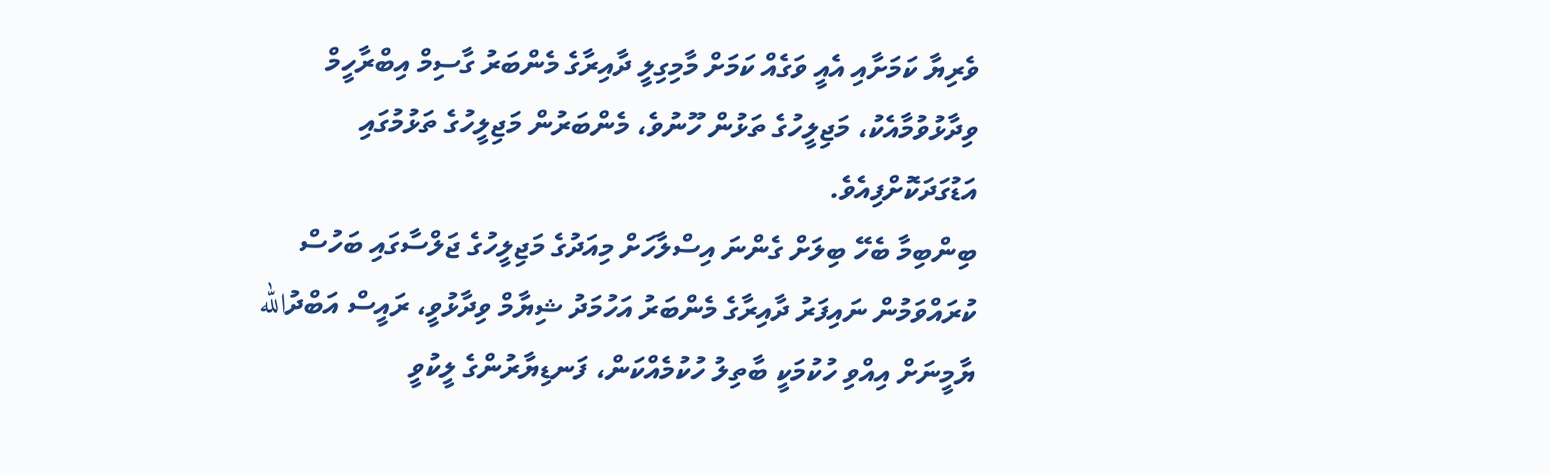ވެރިޔާ ކަމަށާއި އެއީ ވަގެއް ކަމަށް މާމިގިލީ ދާއިރާގެ މެންބަރު ގާސިމް އިބްރާހީމް ވިދާޅުވުމާއެކު، މަޖިލީހުގެ ތަޅުން ހޫނުވެ، މެންބަރުން މަޖިލީހުގެ ތަޅުމުގައި އަޑުގަދަކޮށްފިއެވެ.
ބިންބިމާ ބެހޭ ބިލަށް ގެންނަ އިސްލާހަށް މިއަދުގެ މަޖިލީހުގެ ޖަލްސާގައި ބަހުސް ކުރައްވަމުން ނައިފަރު ދާއިރާގެ މެންބަރު އަހުމަދު ޝިޔާމް ވިދާޅުވީ، ރައީސް އަބްދުالله ޔާމީނަށް އިއްވި ހުކުމަކީ ބާތިލު ހުކުމެއްކަން، ފަނޑިޔާރުންގެ ލީކުވީ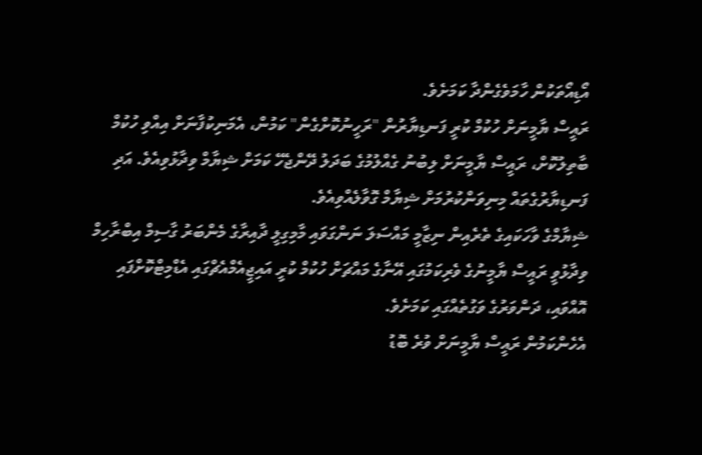އޯޑިއޯތަކުން ހާމަވެގެންދާ ކަމަށެވެ.
ރައީސް ޔާމީނަށް ހުކުމް ކުރީ ފަނޑިޔާރުން "ރަހީނުކޮށްގެން" ކަމުން، އެމަނިކުފާނަށް އިއްވި ހުކުމް ބާތިލުކޮށް، ރައީސް ޔާމީނަށް ލިބުނު ގެއްލުމުގެ ބަދަލު ދޭންޖެހޭ ކަމަށް ޝިޔާމް ވިދާޅުވިއެވެ. އަދި ފަނޑިޔާރުގެތައް މިނިވަންކުރުމަށް ޝިޔާމް ގޮވާލެއްވިއެވެ.
ޝިޔާމްގެ ވާހަކައިގެ ތެރެއިން ނިޒާމީ މައްސަލަ ނަންގަވައި މާމިގިލީ ދާއިރާގެ މެންބަރު ގާސިމް އިބްރާހިމް ވިދާޅުވީ ރައީސް ޔާމީނުގެ ވެރިކަމުގައި އޭނާގެ މައްޗަށް ހުކުމް ކުރީ އައިޖީއެމްއެޗްގައި އެޑްމިޓްކޮށްފައި އޮއްވައި، ދަންވަރުގެ ވަގުތެއްގައި ކަމަށެވެ.
އެހެންކަމުން ރައީސް ޔާމީނަށް ވުރެ ބޮޑު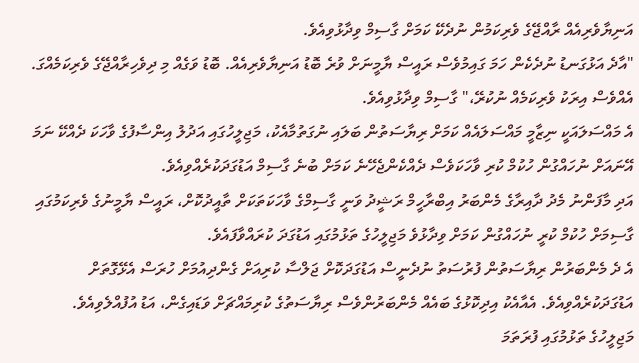އަނިޔާވެރިއެއް ރާއްޖޭގެ ވެރިކަމުން ނުދެކޭ ކަމަށް ގާސިމް ވިދާޅުވިއެވެ.
"އާދެ އަޅުގަނޑު ނުދެކެން ހަމަ ގައިމުވެސް ރައީސް ޔާމީނަށް ވުރެ ބޮޑު އަނިޔާވެރިއެއް. ބޮޑު ވަގެއް މި ދިވެހިރާއްޖޭގެ ވެރިކަމެއްގަ. އެއްވެސް އިރަކު ވެރިކަމެއް ނުކުރޭ،" ގާސިމް ވިދާޅުވިއެވެ.
އެ މައްސަލައަކީ ނިޒާމީ މައްސަލައެއް ކަމަށް ރިޔާސަތުން ބަލައި ނުގަތުމާއެކު، މަޖިލީހުގައި އަދުލު އިންސާފުގެ ވާހަކަ ދެއްކޭ ނަމަ އޭނައަށް ނުހައްގުން ހުކުމް ކުރި ވާހަކަވެސް ދެއްކެންޖެހޭނެ ކަމަށް ބުނެ ގާސިމް އަޑުގަދަކުރެއްވިއެވެ.
އަދި މާފަންނު މެދު ދާއިރާގެ މެންބަރު އިބްރާހީމް ރަޝީދު ވަނީ ގާސިމްގެ ވާހަކަތަކަށް ތާއީދުކޮށް، ރައީސް ޔާމީނުގެ ވެރިކަމުގައި ގާސިމަށް ހުކުމް ކުރީ ނުހައްގުން ކަމަށް ވިދާޅުވެ މަޖިލީހުގެ ތަޅުމުގައި އަޑުގަދަ ކުރައްވާފައެވެ.
އެ ދެ މެންބަރުން ރިޔާސަތުން ފުރުސަތު ނުދެނީސް އަޑުގަދަކޮށް ޖަލްސާ ކުރިއަށް ގެންދިއުމަށް ހުރަސް އެޅޭގޮތަށް އަޑުގަދަކުރެއްވިއެވެ. އެއާއެކު އިދިކޮޅުގެ ބައެއް މެންބަރުންވެސް ރިޔާސަތުގެ ކުރިމައްޗަށް ވަޑައިގެން، އަޑު އުފުއްލެވިއެވެ.
މަޖިލީހުގެ ތަޅުމުގައި ފުރަތަމަ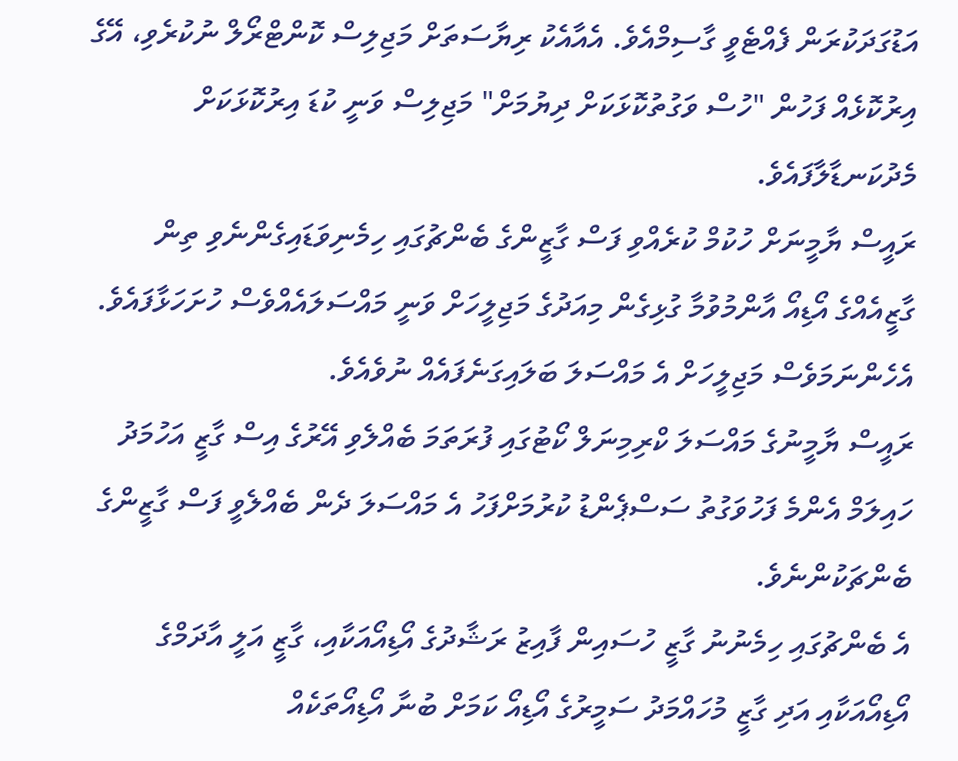އަޑުގަދަކުރަން ފެއްޓެވީ ގާސިމްއެވެ. އެއާއެކު ރިޔާސަތަށް މަޖިލިސް ކޮންޓްރޯލް ނުކުރެވި، އޭގެ އިރުކޮޅެއް ފަހުން "ހުސް ވަގުތުކޮޅަކަށް ދިޔުމަށް" މަޖިލިސް ވަނީ ކުޑަ އިރުކޮޅަކަށް މެދުކަނޑާލާފައެވެ.
ރައީސް ޔާމީނަށް ހުކުމް ކުރެއްވި ފަސް ގާޒީންގެ ބެންޗުގައި ހިމެނިވަޑައިގެންނެވި ތިން ގާޒީއެއްގެ އޯޑިއޯ އާންމުވުމާ ގުޅިގެން މިއަދުގެ މަޖިލީހަށް ވަނީ މައްސަލައެއްވެސް ހުށަހަޅާފައެވެ. އެހެންނަމަވެސް މަޖިލީހަށް އެ މައްސަލަ ބަލައިގަނެފައެއް ނުވެއެވެ.
ރައީސް ޔާމީނުގެ މައްސަލަ ކްރިމިނަލް ކޯޓުގައި ފުރަތަމަ ބެއްލެވި އޭރުގެ އިސް ގާޒީ އަހުމަދު ހައިލަމް އެންމެ ފަހުވަގުތު ސަސްޕެންޑު ކުރުމަށްފަހު އެ މައްސަލަ ދެން ބެއްލެވީ ފަސް ގާޒީންގެ ބެންޗަކުންނެވެ.
އެ ބެންޗުގައި ހިމެނުނު ގާޒީ ހުސައިން ފާއިޒު ރަޝާދުގެ އޯޑިއޯއަކާއި، ގާޒީ އަލީ އާދަމްގެ އޯޑިއޯއަކާއި އަދި ގާޒީ މުހައްމަދު ސަމީރުގެ އޯޑިއޯ ކަމަށް ބުނާ އޯޑިއޯތަކެއް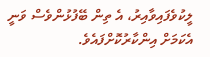ލީކުވެފައިވާއިރު، އެ ތިން ބޭފުޅުންވެސް ވަނީ އެކަމަށް އިންކާރުކޮށްފައެވެ.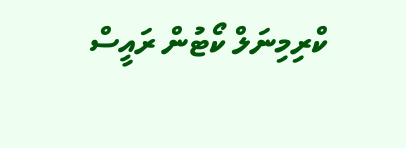ކްރިމިނަލް ކޯޓުން ރައީސް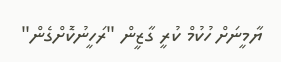ޔާމީނަށް ހުކުމް ކުރީ ގާޒީން "ރަހީނުކޮށްގެން"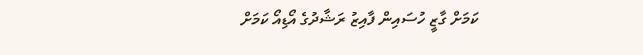ކަމަށް ގާޒީ ހުސައިން ފާއިޒު ރަޝާދުގެ އޯޑިއޯ ކަމަށް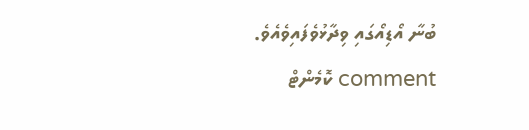ބުނާ އޯޑިއޯގައި ވިދާޅުވެފައިވެއެވެ.
comment ކޮމެންޓް